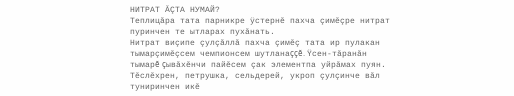НИТРАТ ĂÇТА НУМАЙ?
Теплицăра тата парникре ÿстернĕ пахча çимĕçре нитрат пуринчен те ытларах пухăнать.
Нитрат виçипе çулçăллă пахча çимĕç тата ир пулакан тымарçимĕçсем чемпионсем шутланаççĕ. Ÿсен-тăранăн тымарĕ çывăхĕнчи пайĕсем çак элементпа уйрăмах пуян. Тĕслĕхрен, петрушка, сельдерей, укроп çулçинче вăл туниринчен икĕ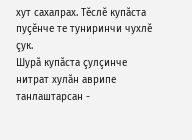хут сахалрах. Тĕслĕ купăста пуçĕнче те туниринчи чухлĕ çук.
Шурă купăста çулçинче нитрат хулăн аврипе танлаштарсан -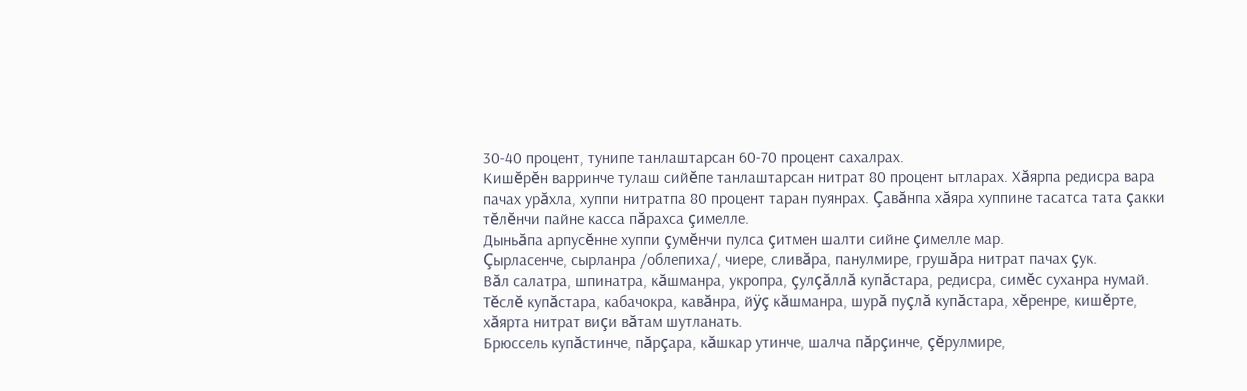30-40 процент, тунипе танлаштарсан 60-70 процент сахалрах.
Кишĕрĕн варринче тулаш сийĕпе танлаштарсан нитрат 80 процент ытларах. Хăярпа редисра вара пачах урăхла, хуппи нитратпа 80 процент таран пуянрах. Çавăнпа хăяра хуппине тасатса тата çакки тĕлĕнчи пайне касса пăрахса çимелле.
Дыньăпа арпусĕнне хуппи çумĕнчи пулса çитмен шалти сийне çимелле мар.
Çырласенче, сырланра /облепиха/, чиере, сливăра, панулмире, грушăра нитрат пачах çук.
Вăл салатра, шпинатра, кăшманра, укропра, çулçăллă купăстара, редисра, симĕс суханра нумай.
Тĕслĕ купăстара, кабачокра, кавăнра, йÿç кăшманра, шурă пуçлă купăстара, хĕренре, кишĕрте, хăярта нитрат виçи вăтам шутланать.
Брюссель купăстинче, пăрçара, кăшкар утинче, шалча пăрçинче, çĕрулмире,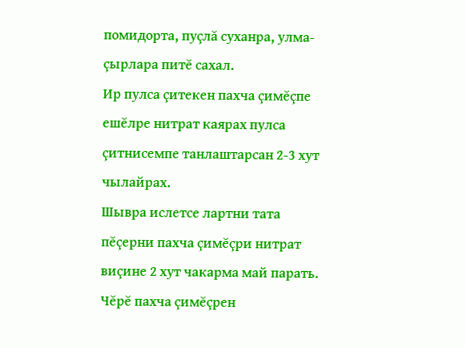помидорта, пуçлă суханра, улма-çырлара питĕ сахал.
Ир пулса çитекен пахча çимĕçпе ешĕлре нитрат каярах пулса çитнисемпе танлаштарсан 2-3 хут чылайрах.
Шывра ислетсе лартни тата пĕçерни пахча çимĕçри нитрат виçине 2 хут чакарма май парать.
Чĕрĕ пахча çимĕçрен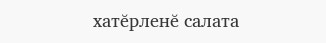хатĕрленĕ салата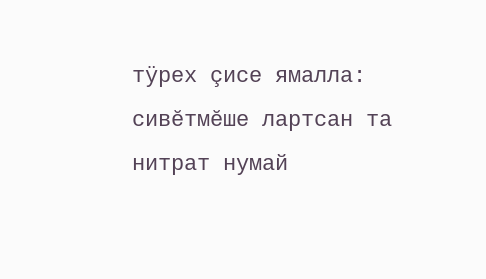тÿрех çисе ямалла: сивĕтмĕше лартсан та нитрат нумай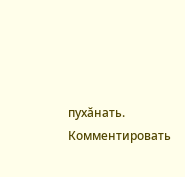пухăнать.
Комментировать